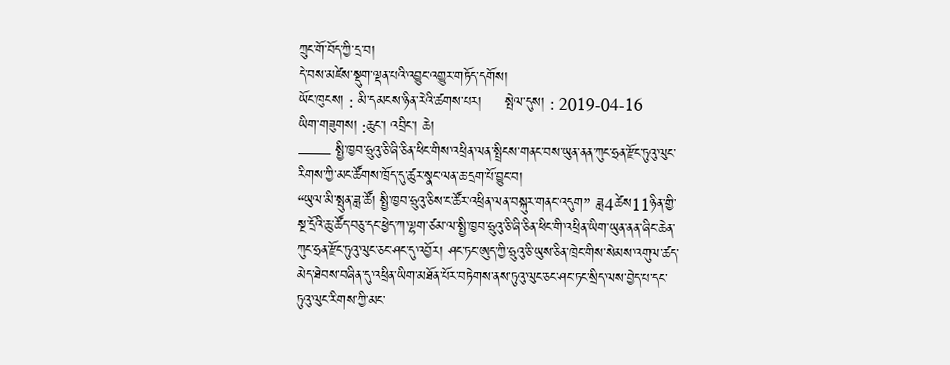ཀྲུང་གོ་བོད་ཀྱི་དྲ་བ།
དེ་བས་མཛེས་སྡུག་ལྡན་པའི་འབྱུང་འགྱུར་གཏོད་དགོས།
ཡོང་ཁུངས། : མི་དམངས་ཉིན་རེའི་ཚགས་པར།     སྤེལ་དུས། : 2019-04-16
ཡིག་གཟུགས། :ཆུང་། འབྲིང་། ཆེ།
—— སྤྱི་ཁྱབ་ཧྲུའུ་ཅི་ཞི་ཅིན་ཕིང་གིས་འཕྲིན་ལན་སྤྲིངས་གནང་བས་ཡུན་ནན་ཀུང་ཧྲན་རྫོང་ཏུའུ་ལུང་རིགས་ཀྱི་མང་ཚོགས་ཁྲོད་དུ་ཚུར་སྣང་ལན་ཆ་དྲག་པོ་བྱུང་བ།
“ཡུལ་མི་སྤུན་ཟླ་ཚོ། སྤྱི་ཁྱབ་ཧྲུའུ་ཅིས་ང་ཚོར་འཕྲིན་ལན་བསྐུར་གནང་འདུག” ཟླ4ཚེས11ཉིན་གྱི་སྔ་དྲོའི་ཆུ་ཚོད་བཅུ་དང་ཕྱེད་ཀ་ལྷག་ཙམ་ལ་སྤྱི་ཁྱབ་ཧྲུའུ་ཅི་ཞི་ཅིན་ཕིང་གི་འཕྲིན་ཡིག་ཡུན་ནན་ཞིང་ཆེན་ཀུང་ཧྲན་རྫོང་ཏུའུ་ལུང་ཅང་ཤང་དུ་འབྱོར། ཤང་ཏང་ཨུད་ཀྱི་ཧྲུའུ་ཅི་ཡུས་ཅིན་ཁྲེང་གིས་སེམས་འགུལ་ཚད་མེད་ཐེབས་བཞིན་དུ་འཕྲིན་ཡིག་མཐོན་པོར་བཏེགས་ནས་ཏུའུ་ལུང་ཅང་ཤང་ཏང་སྲིད་ལས་བྱེད་པ་དང་ཏུའུ་ལུང་རིགས་ཀྱི་མང་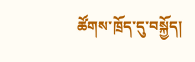ཚོགས་ཁྲོད་དུ་བསྐྱོད།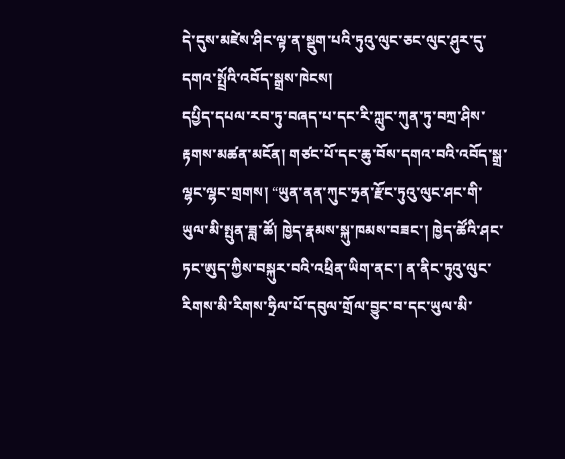དེ་དུས་མཛེས་ཤིང་ལྟ་ན་སྡུག་པའི་ཏུའུ་ལུང་ཅང་ལུང་ཤུར་དུ་དགའ་སྤྲོའི་འབོད་སྒྲས་ཁེངས།
དཔྱིད་དཔལ་རབ་ཏུ་བཞད་པ་དང་རི་ཀླུང་ཀུན་ཏུ་བཀྲ་ཤིས་རྟགས་མཚན་མངོན། གཙང་པོ་དང་ཆུ་བོས་དགའ་བའི་འབོད་སྒྲ་ལྷང་ལྷང་གྲགས། “ཡུན་ནན་ཀུང་ཧྲན་རྫོང་ཏུའུ་ལུང་ཤང་གི་ཡུལ་མི་སྤུན་ཟླ་ཚོ། ཁྱེད་རྣམས་སྐུ་ཁམས་བཟང་། ཁྱེད་ཚོའི་ཤང་ཏང་ཨུད་ཀྱིས་བསྐུར་བའི་འཕྲིན་ཡིག་ནང་། ན་ནིང་ཏུའུ་ལུང་རིགས་མི་རིགས་ཧྲིལ་པོ་དབུལ་གྲོལ་བྱུང་བ་དང་ཡུལ་མི་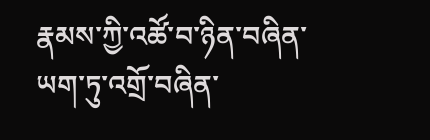རྣམས་ཀྱི་འཚོ་བ་ཉིན་བཞིན་ཡག་ཏུ་འགྲོ་བཞིན་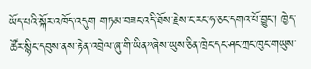ཡོད་པའི་སྐོར་འཁོད་འདུག གཏམ་བཟང་འདི་ཐོས་རྗེས་ང་རང་ཧ་ཅང་དགའ་པོ་བྱུང་། ཁྱེད་ཚོར་སྙིང་དབུས་ནས་རྟེན་འབྲེལ་ཞུ་གི་ཡིན”ཞེས་ཡུས་ཅིན་ཁྲེང་དང་ཤང་ཀྲང་ཁུང་གཡུས་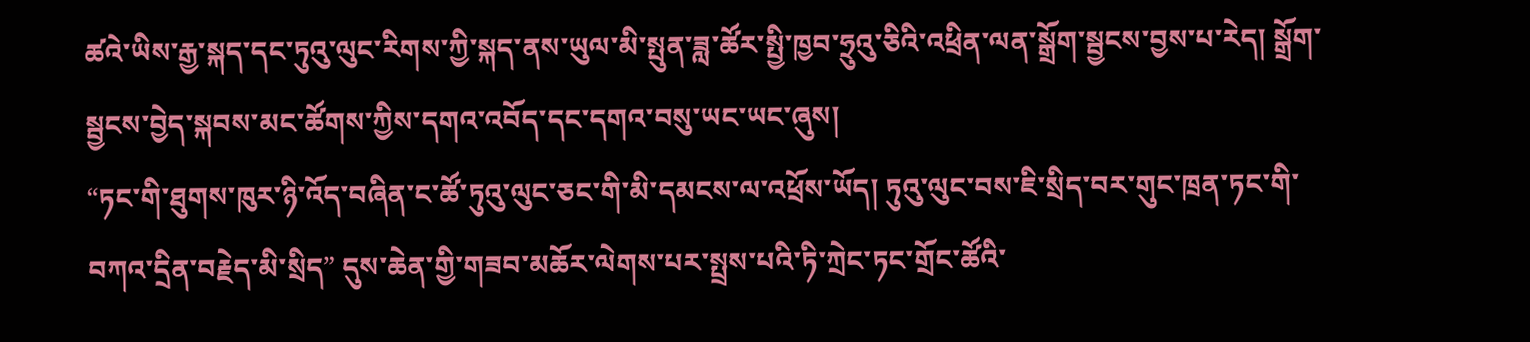ཚའེ་ཡིས་རྒྱ་སྐད་དང་ཏུའུ་ལུང་རིགས་ཀྱི་སྐད་ནས་ཡུལ་མི་སྤུན་ཟླ་ཚོར་སྤྱི་ཁྱབ་ཧྲུའུ་ཅིའི་འཕྲིན་ལན་སྒྲོག་སྦྱངས་བྱས་པ་རེད། སྒྲོག་སྦྱངས་བྱེད་སྐབས་མང་ཚོགས་ཀྱིས་དགའ་འབོད་དང་དགའ་བསུ་ཡང་ཡང་ཞུས།
“ཏང་གི་ཐུགས་ཁུར་ཉི་འོད་བཞིན་ང་ཚོ་ཏུའུ་ལུང་ཅང་གི་མི་དམངས་ལ་འཕྲོས་ཡོད། ཏུའུ་ལུང་བས་ཇི་སྲིད་བར་གུང་ཁྲན་ཏང་གི་བཀའ་དྲིན་བརྗེད་མི་སྲིད” དུས་ཆེན་གྱི་གཟབ་མཆོར་ལེགས་པར་སྤྲས་པའི་ཏི་ཀྲེང་ཏང་གྲོང་ཚོའི་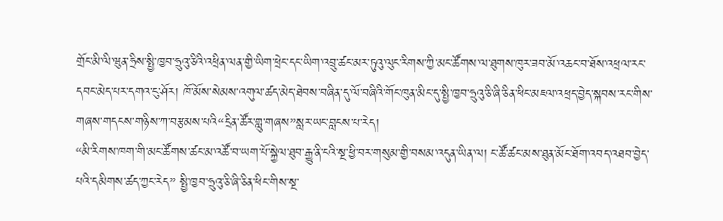གྲོང་མི་ལི་ཝུན་ཧྲིས་སྤྱི་ཁྱབ་ཧྲུའུ་ཅིའི་འཕྲིན་ལན་གྱི་ཡིག་ཕྲེང་དང་ཡིག་འབྲུ་ཚང་མར་ཏུའུ་ལུང་རིགས་ཀྱི་མང་ཚོགས་ལ་ཐུགས་ཁུར་ཟབ་མོ་འཆང་བ་ཐོས་འཕྲལ་རང་དབང་མེད་པར་དགའ་ངུ་ཤོར། ཁོ་མོས་སེམས་འགུལ་ཚད་མེད་ཐེབས་བཞིན་དུ་ལོ་བཞིའི་གོང་ཁུན་མིང་དུ་སྤྱི་ཁྱབ་ཧྲུའུ་ཅི་ཞི་ཅིན་ཕིང་མཇལ་འཕྲད་བྱེད་སྐབས་རང་གིས་གཞས་གདངས་གཉིས་ཀ་བརྩམས་པའི“དྲིན་ཚོར་གླུ་གཞས”སླར་ཡང་བླངས་པ་རེད།
“མི་རིགས་ཁག་གི་མང་ཚོགས་ཚང་མ་འཚོ་བ་ཡག་པོ་སྐྱེལ་ཐུབ་རྒྱུ་ནི་ངའི་སྔ་ཕྱི་བར་གསུམ་གྱི་བསམ་འདུན་ཡིན་ལ། ང་ཚོ་ཚང་མས་ཐུན་མོང་ཐོག་འབད་འཐབ་བྱེད་པའི་དམིགས་ཚད་ཀྱང་རེད” སྤྱི་ཁྱབ་ཧྲུའུ་ཅི་ཞི་ཅིན་ཕིང་གིས་སྔ་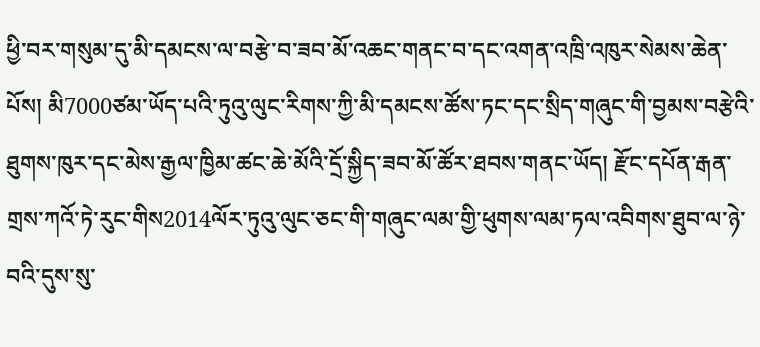ཕྱི་བར་གསུམ་དུ་མི་དམངས་ལ་བརྩེ་བ་ཟབ་མོ་འཆང་གནང་བ་དང་འགན་འཁྲི་འཁུར་སེམས་ཆེན་པོས། མི7000ཙམ་ཡོད་པའི་ཏུའུ་ལུང་རིགས་ཀྱི་མི་དམངས་ཚོས་ཏང་དང་སྲིད་གཞུང་གི་བྱམས་བརྩེའི་ཐུགས་ཁུར་དང་མེས་རྒྱལ་ཁྱིམ་ཚང་ཆེ་མོའི་དྲོ་སྐྱིད་ཟབ་མོ་ཚོར་ཐབས་གནང་ཡོད། རྫོང་དཔོན་རྒན་གྲས་ཀའོ་ཏེ་རུང་གིས2014ལོར་ཏུའུ་ལུང་ཅང་གི་གཞུང་ལམ་གྱི་ཕུགས་ལམ་ཏལ་འབིགས་ཐུབ་ལ་ཉེ་བའི་དུས་སུ་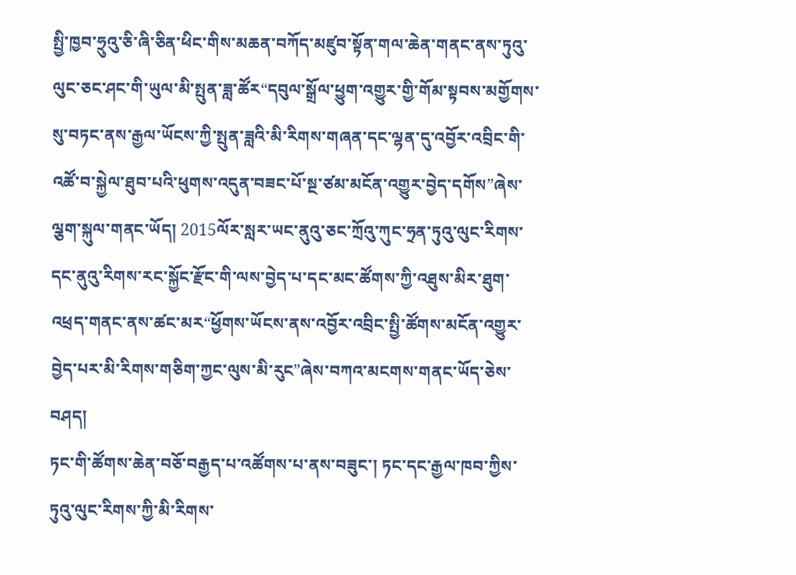སྤྱི་ཁྱབ་ཧྲུའུ་ཅི་ཞི་ཅིན་ཕིང་གིས་མཆན་བཀོད་མཛུབ་སྟོན་གལ་ཆེན་གནང་ནས་ཏུའུ་ལུང་ཅང་ཤང་གི་ཡུལ་མི་སྤུན་ཟླ་ཚོར“དབུལ་སྒྲོལ་ཕྱུག་འགྱུར་གྱི་གོམ་སྟབས་མགྱོགས་སུ་བཏང་ནས་རྒྱལ་ཡོངས་ཀྱི་སྤུན་ཟླའི་མི་རིགས་གཞན་དང་ལྷན་དུ་འབྱོར་འབྲིང་གི་འཚོ་བ་སྐྱེལ་ཐུབ་པའི་ཕུགས་འདུན་བཟང་པོ་སྔ་ཙམ་མངོན་འགྱུར་བྱེད་དགོས”ཞེས་ལྕག་སྐུལ་གནང་ཡོད། 2015ལོར་སླར་ཡང་ནུའུ་ཅང་ཀྲོའུ་ཀུང་ཧྲན་ཏུའུ་ལུང་རིགས་དང་ནུའུ་རིགས་རང་སྐྱོང་རྫོང་གི་ལས་བྱེད་པ་དང་མང་ཚོགས་ཀྱི་འཐུས་མིར་ཐུག་འཕྲད་གནང་ནས་ཚང་མར“ཕྱོགས་ཡོངས་ནས་འབྱོར་འབྲིང་སྤྱི་ཚོགས་མངོན་འགྱུར་བྱེད་པར་མི་རིགས་གཅིག་ཀྱང་ལུས་མི་རུང”ཞེས་བཀའ་མངགས་གནང་ཡོད་ཅེས་བཤད།
ཏང་གི་ཚོགས་ཆེན་བཅོ་བརྒྱད་པ་འཚོགས་པ་ནས་བཟུང་། ཏང་དང་རྒྱལ་ཁབ་ཀྱིས་ཏུའུ་ལུང་རིགས་ཀྱི་མི་རིགས་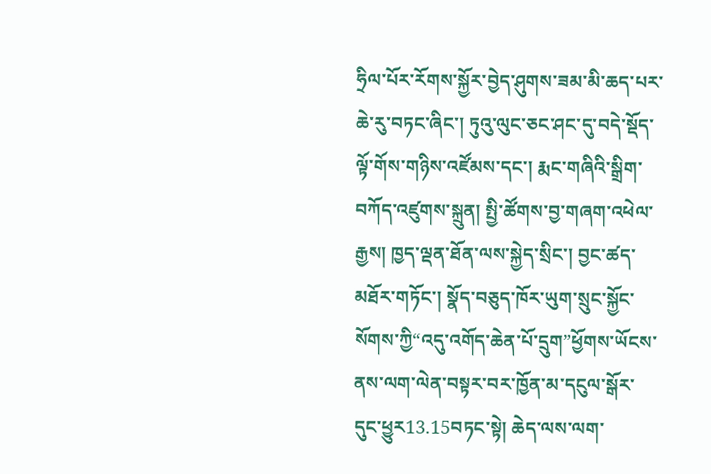ཧྲིལ་པོར་རོགས་སྐྱོར་བྱེད་ཤུགས་ཟམ་མི་ཆད་པར་ཆེ་རུ་བཏང་ཞིང་། ཏུའུ་ལུང་ཅང་ཤང་དུ་བདེ་སྡོད་ལྟོ་གོས་གཉིས་འཛོམས་དང་། རྨང་གཞིའི་སྒྲིག་བཀོད་འཛུགས་སྐྲུན། སྤྱི་ཚོགས་བྱ་གཞག་འཕེལ་རྒྱས། ཁྱད་ལྡན་ཐོན་ལས་སྐྱེད་སྲིང་། བྱང་ཚད་མཐོར་གཏོང་། སྣོད་བཅུད་ཁོར་ཡུག་སྲུང་སྐྱོང་སོགས་ཀྱི“འདུ་འགོད་ཆེན་པོ་དྲུག”ཕྱོགས་ཡོངས་ནས་ལག་ལེན་བསྟར་བར་ཁྱོན་མ་དངུལ་སྒོར་དུང་ཕྱུར13.15བཏང་སྟེ། ཆེད་ལས་ལག་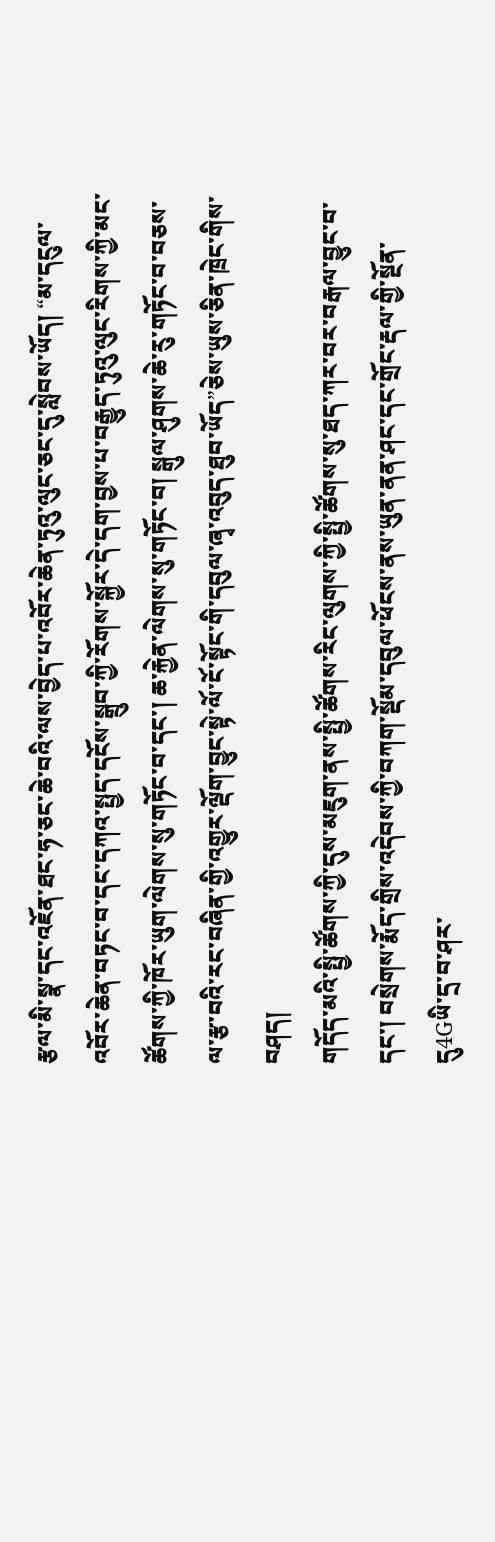རྩལ་མི་སྣ་དང་འཇོན་ཐང་ཧ་ཅང་ཆེ་བའི་ལས་བྱེད་པ་འབོར་ཆེན་ཏུའུ་ལུང་ཅང་དུ་སླེབས་ཡོད། “མ་དངུལ་འབོར་ཆེན་བཏང་བ་དང་དཀའ་སྤྱད་དངོས་སྒྲུབ་ཀྱི་རོགས་སྐྱོར་དེ་དག་བྱས་པ་བརྒྱུད་ཏུའུ་ལུང་རིགས་ཀྱི་མང་ཚོགས་ཀྱི་ཁོར་ཡུག་ལེགས་སུ་གཏོང་བ་དང་། ཆ་རྐྱེན་ལེགས་སུ་གཏོང་བ། སྒུལ་ཤུགས་ཆེ་རུ་གཏོང་བ་བཅས་ལ་རྩ་བའི་རང་བཞིན་གྱི་འགྱུར་ལྡོག་བྱུང་སྟེ་ལོ་ངོ་སྟོང་གི་དབུལ་ཞྭ་འབུད་ཐུབ་ཡོད”ཅེས་ཡུས་ཅིན་ཁྲེང་གིས་བཤད།
གདོད་མའི་སྤྱི་ཚོགས་ཀྱི་དུས་མཇུག་ནས་སྤྱི་ཚོགས་རིང་ལུགས་ཀྱི་སྤྱི་ཚོགས་སུ་ཐད་ཀར་བར་བརྒལ་བྱུང་བ་དང་། བསྲེགས་རྨོད་གྲིས་འདེབས་ཀྱི་བཀག་སྡོམ་དབུལ་ཕོངས་ནས་ཡུན་ནན་ཤང་དང་གྲོང་རྡལ་གྱི་སྔོན་དུ4Gཡི་དྲ་བ་ཤར་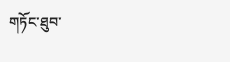གཏོང་ཐུབ་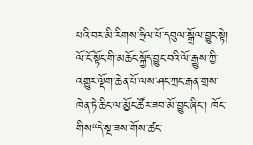པའི་བར་མི་རིགས་ཧྲིལ་པོ་དབུལ་སྒྲོལ་བྱུང་སྟེ། ལོ་ངོ་སྟོང་གི་མཆོང་སྐྱོད་བྱུང་བའི་ལོ་རྒྱུས་ཀྱི་འགྱུར་ལྡོག་ཆེན་པོ་ལས་ཤང་ཀྲང་རྒན་གྲས་ཁེན་ཏེ་ཆིང་ལ་མྱོང་ཚོར་ཟབ་མོ་བྱུང་ཞིང་། ཁོང་གིས“དེ་སྔ་ཟས་གོས་ཚང་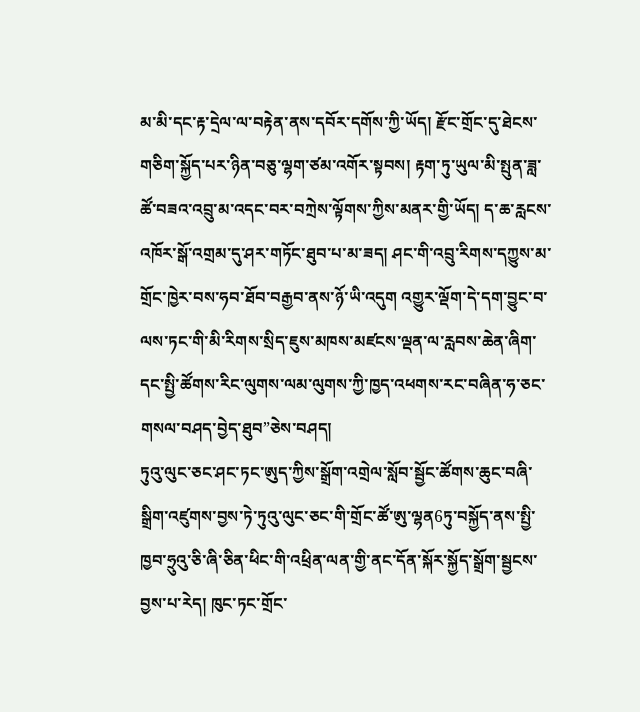མ་མི་དང་རྟ་དྲེལ་ལ་བརྟེན་ནས་དབོར་དགོས་ཀྱི་ཡོད། རྫོང་གྲོང་དུ་ཐེངས་གཅིག་སྐྱོད་པར་ཉིན་བཅུ་ལྷག་ཙམ་འགོར་སྟབས། རྟག་ཏུ་ཡུལ་མི་སྤུན་ཟླ་ཚོ་བཟའ་འབྲུ་མ་འདང་བར་བཀྲེས་ལྟོགས་ཀྱིས་མནར་གྱི་ཡོད། ད་ཆ་རླངས་འཁོར་སྒོ་འགྲམ་དུ་ཤར་གཏོང་ཐུབ་པ་མ་ཟད། ཤང་གི་འབྲུ་རིགས་དཀྱུས་མ་གྲོང་ཁྱེར་བས་ཧབ་ཐོབ་བརྒྱབ་ནས་ཉོ་ཡི་འདུག འགྱུར་ལྡོག་དེ་དག་བྱུང་བ་ལས་ཏང་གི་མི་རིགས་སྲིད་ཇུས་མཁས་མཛངས་ལྡན་ལ་རླབས་ཆེན་ཞིག་དང་སྤྱི་ཚོགས་རིང་ལུགས་ལམ་ལུགས་ཀྱི་ཁྱད་འཕགས་རང་བཞིན་ཧ་ཅང་གསལ་བཤད་བྱེད་ཐུབ”ཅེས་བཤད།
ཏུའུ་ལུང་ཅང་ཤང་ཏང་ཨུད་ཀྱིས་སྒྲོག་འགྲེལ་སློབ་སྦྱོང་ཚོགས་ཆུང་བཞི་སྒྲིག་འཛུགས་བྱས་ཏེ་ཏུའུ་ལུང་ཅང་གི་གྲོང་ཚོ་ཨུ་ལྷན6ཏུ་བསྐྱོད་ནས་སྤྱི་ཁྱབ་ཧྲུའུ་ཅི་ཞི་ཅིན་ཕིང་གི་འཕྲིན་ལན་གྱི་ནང་དོན་སྐོར་སྐྱོད་སྒྲོག་སྦྱངས་བྱས་པ་རེད། ཁུང་ཏང་གྲོང་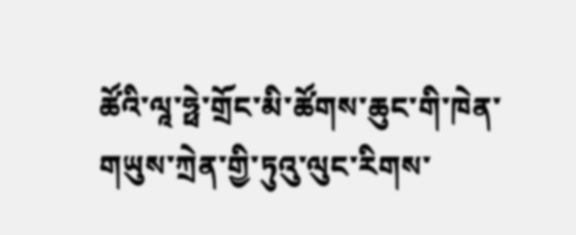ཚོའི་ལཱ་ཧྥེ་གྲོང་མི་ཚོགས་ཆུང་གི་ཁེན་གཡུས་ཀྲེན་གྱི་ཏུའུ་ལུང་རིགས་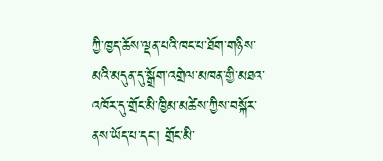ཀྱི་ཁྱད་ཆོས་ལྡན་པའི་ཁང་པ་ཐོག་གཉིས་མའི་མདུན་དུ་སྒྲོག་འགྲེལ་མཁན་གྱི་མཐའ་འཁོར་དུ་གྲོང་མི་ཁྱིམ་མཚེས་ཀྱིས་བསྐོར་ནས་ཡོད་པ་དང་། གྲོང་མི་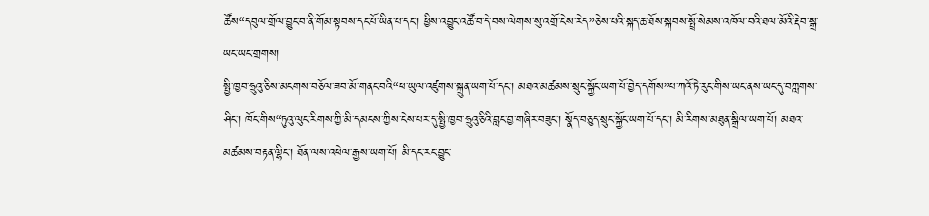ཚོས“དབུལ་གྲོལ་བྱུང་བ་ནི་གོམ་སྟབས་དང་པོ་ཡིན་པ་དང་། ཕྱིས་འབྱུང་འཚོ་བ་དེ་བས་ལེགས་སུ་འགྲོ་ངེས་རེད”ཅེས་པའི་སྐད་ཆ་ཐོས་སྐབས་སྤྲོ་སེམས་འཁོལ་བའི་ཐལ་མོའི་རྡེབ་སྒྲ་ཡང་ཡང་གྲགས།
སྤྱི་ཁྱབ་ཧྲུའུ་ཅིས་མངགས་བཅོལ་ཟབ་མོ་གནང་བའི“ཕ་ཡུལ་འཛུགས་སྐྲུན་ཡག་པོ་དང་། མཐའ་མཚམས་སྲུང་སྐྱོང་ཡག་པོ་བྱེད་དགོས”པ་ཀའོ་ཏེ་རུང་གིས་ཡང་ནས་ཡང་དུ་བཀླགས་ཤིང་། ཁོང་གིས“ཏུའུ་ལུང་རིགས་ཀྱི་མི་དམངས་ཀྱིས་ངེས་པར་དུ་སྤྱི་ཁྱབ་ཧྲུའུ་ཅིའི་བླང་བྱ་གཞིར་བཟུང་། སྣོད་བཅུད་སྲུང་སྐྱོང་ཡག་པོ་དང་། མི་རིགས་མཐུན་སྒྲིལ་ཡག་པོ། མཐའ་མཚམས་བརྟན་ལྷིང་། ཐོན་ལས་འཕེལ་རྒྱས་ཡག་པོ། མི་དང་རང་བྱུང་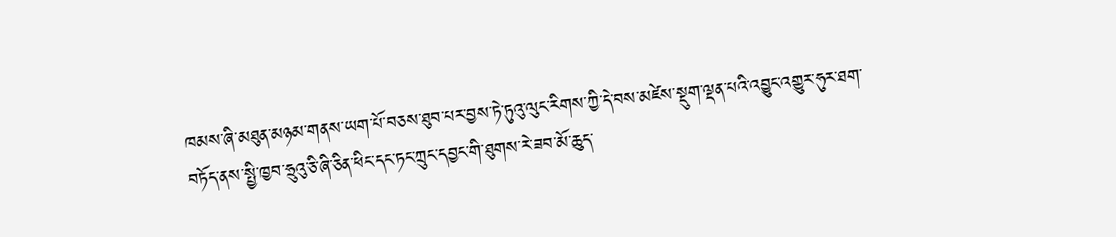ཁམས་ཞི་མཐུན་མཉམ་གནས་ཡག་པོ་བཅས་ཐུབ་པར་བྱས་ཏེ་ཏུའུ་ལུང་རིགས་ཀྱི་དེ་བས་མཛེས་སྡུག་ལྡན་པའི་འབྱུང་འགྱུར་ཧུར་ཐག་བཏོད་ནས་སྤྱི་ཁྱབ་ཧྲུའུ་ཅི་ཞི་ཅིན་ཕིང་དང་ཏང་ཀྲུང་དབྱང་གི་ཐུགས་རེ་ཟབ་མོ་ཆུད་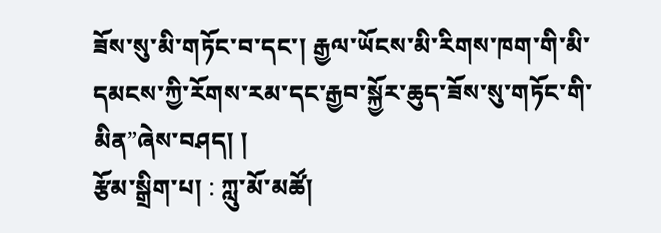ཟོས་སུ་མི་གཏོང་བ་དང་། རྒྱལ་ཡོངས་མི་རིགས་ཁག་གི་མི་དམངས་ཀྱི་རོགས་རམ་དང་རྒྱབ་སྐྱོར་ཆུད་ཟོས་སུ་གཏོང་གི་མིན”ཞེས་བཤད། །
རྩོམ་སྒྲིག་པ། : ཀླུ་མོ་མཚོ།